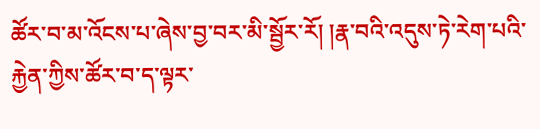ཚོར་བ་མ་འོངས་པ་ཞེས་བྱ་བར་མི་སྦྱོར་རོ། །རྣ་བའི་འདུས་ཏེ་རེག་པའི་རྐྱེན་ཀྱིས་ཚོར་བ་ད་ལྟར་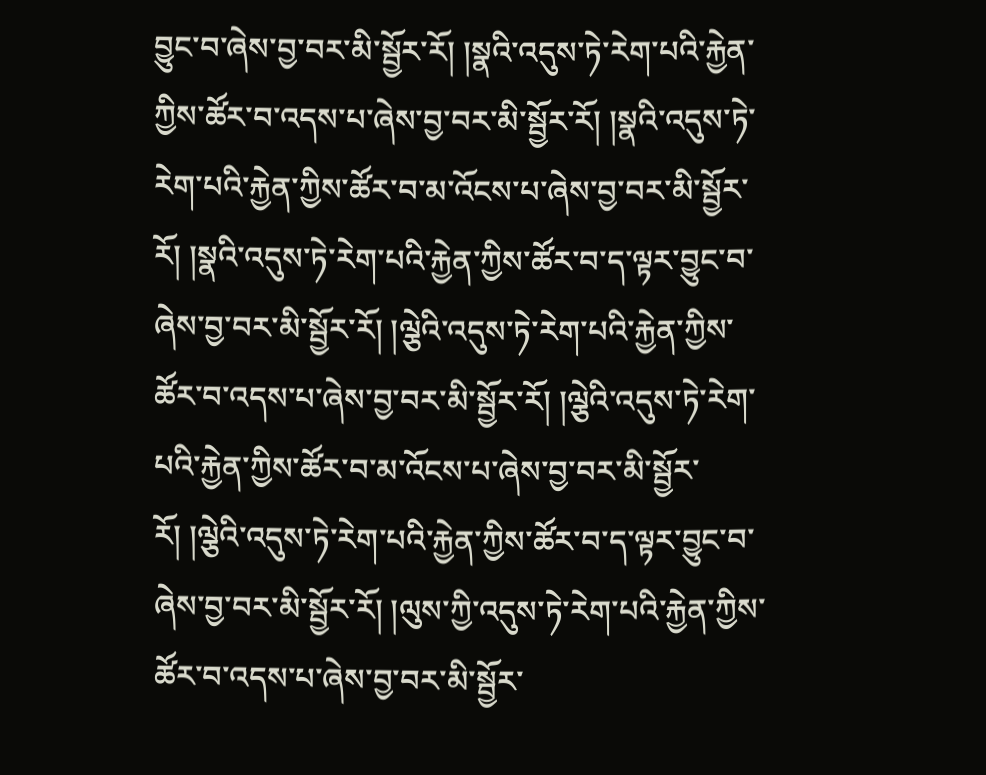བྱུང་བ་ཞེས་བྱ་བར་མི་སྦྱོར་རོ། །སྣའི་འདུས་ཏེ་རེག་པའི་རྐྱེན་ཀྱིས་ཚོར་བ་འདས་པ་ཞེས་བྱ་བར་མི་སྦྱོར་རོ། །སྣའི་འདུས་ཏེ་རེག་པའི་རྐྱེན་ཀྱིས་ཚོར་བ་མ་འོངས་པ་ཞེས་བྱ་བར་མི་སྦྱོར་རོ། །སྣའི་འདུས་ཏེ་རེག་པའི་རྐྱེན་ཀྱིས་ཚོར་བ་ད་ལྟར་བྱུང་བ་ཞེས་བྱ་བར་མི་སྦྱོར་རོ། །ལྕེའི་འདུས་ཏེ་རེག་པའི་རྐྱེན་ཀྱིས་ཚོར་བ་འདས་པ་ཞེས་བྱ་བར་མི་སྦྱོར་རོ། །ལྕེའི་འདུས་ཏེ་རེག་པའི་རྐྱེན་ཀྱིས་ཚོར་བ་མ་འོངས་པ་ཞེས་བྱ་བར་མི་སྦྱོར་རོ། །ལྕེའི་འདུས་ཏེ་རེག་པའི་རྐྱེན་ཀྱིས་ཚོར་བ་ད་ལྟར་བྱུང་བ་ཞེས་བྱ་བར་མི་སྦྱོར་རོ། །ལུས་ཀྱི་འདུས་ཏེ་རེག་པའི་རྐྱེན་ཀྱིས་ཚོར་བ་འདས་པ་ཞེས་བྱ་བར་མི་སྦྱོར་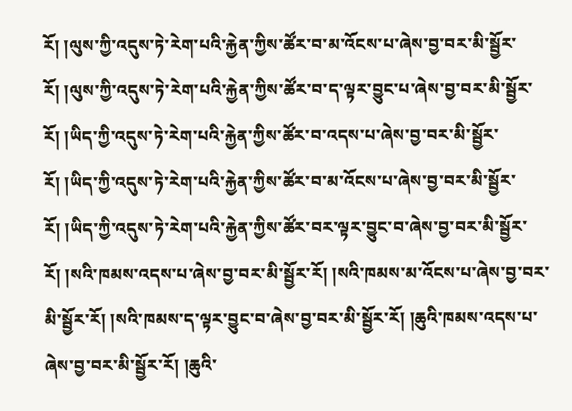རོ། །ལུས་ཀྱི་འདུས་ཏེ་རེག་པའི་རྐྱེན་ཀྱིས་ཚོར་བ་མ་འོངས་པ་ཞེས་བྱ་བར་མི་སྦྱོར་རོ། །ལུས་ཀྱི་འདུས་ཏེ་རེག་པའི་རྐྱེན་ཀྱིས་ཚོར་བ་ད་ལྟར་བྱུང་པ་ཞེས་བྱ་བར་མི་སྦྱོར་རོ། །ཡིད་ཀྱི་འདུས་ཏེ་རེག་པའི་རྐྱེན་ཀྱིས་ཚོར་བ་འདས་པ་ཞེས་བྱ་བར་མི་སྦྱོར་རོ། །ཡིད་ཀྱི་འདུས་ཏེ་རེག་པའི་རྐྱེན་ཀྱིས་ཚོར་བ་མ་འོངས་པ་ཞེས་བྱ་བར་མི་སྦྱོར་རོ། །ཡིད་ཀྱི་འདུས་ཏེ་རེག་པའི་རྐྱེན་ཀྱིས་ཚོར་བར་ལྟར་བྱུང་བ་ཞེས་བྱ་བར་མི་སྦྱོར་རོ། །སའི་ཁམས་འདས་པ་ཞེས་བྱ་བར་མི་སྦྱོར་རོ། །སའི་ཁམས་མ་འོངས་པ་ཞེས་བྱ་བར་མི་སྦྱོར་རོ། །སའི་ཁམས་ད་ལྟར་བྱུང་བ་ཞེས་བྱ་བར་མི་སྦྱོར་རོ། །ཆུའི་ཁམས་འདས་པ་ཞེས་བྱ་བར་མི་སྦྱོར་རོ། །ཆུའི་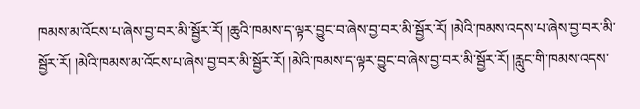ཁམས་མ་འོངས་པ་ཞེས་བྱ་བར་མི་སྦྱོར་རོ། །ཆུའི་ཁམས་ད་ལྟར་བྱུང་བ་ཞེས་བྱ་བར་མི་སྦྱོར་རོ། །མེའི་ཁམས་འདས་པ་ཞེས་བྱ་བར་མི་སྦྱོར་རོ། །མེའི་ཁམས་མ་འོངས་པ་ཞེས་བྱ་བར་མི་སྦྱོར་རོ། །མེའི་ཁམས་ད་ལྟར་བྱུང་བ་ཞེས་བྱ་བར་མི་སྦྱོར་རོ། །རླུང་གི་ཁམས་འདས་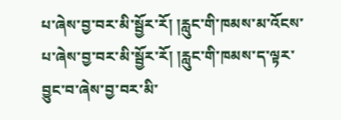པ་ཞེས་བྱ་བར་མི་སྦྱོར་རོ། །རླུང་གི་ཁམས་མ་འོངས་པ་ཞེས་བྱ་བར་མི་སྦྱོར་རོ། །རླུང་གི་ཁམས་ད་ལྟར་བྱུང་བ་ཞེས་བྱ་བར་མི་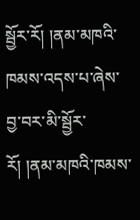སྦྱོར་རོ། །ནམ་མཁའི་ཁམས་འདས་པ་ཞེས་བྱ་བར་མི་སྦྱོར་རོ། །ནམ་མཁའི་ཁམས་